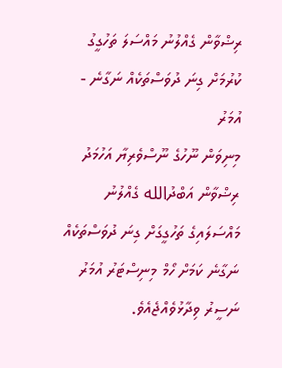ރިޟްވާން ގެއްލުނު މައްސަލަ ތަހުގީގު ކުރުމަށް ގިނަ ދުވަސްތަކެއް ނަގާނެ - އުމަރު
މިނިވަން ނޫހުގެ ނޫސްވެރިޔާ އަހުމަދު ރިޟްވާން އަބްދުالله ގެއްލުނު މައްސަލައިގެ ތަހުގީގަށް ގިނަ ދުވަސްތަކެއް ނަގާނެ ކަމަށް ހޯމް މިނިސްޓަރު އުމަރު ނަސީރު ވިދާޅުވެއްޖެއެވެ.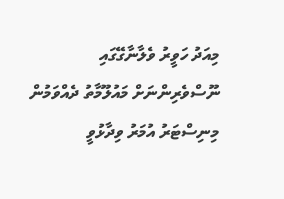މިއަދު ހަވީރު ވެލާނާގޭގައި ނޫސްވެރިންނަށް މައުލޫމާތު ދެއްވަމުން މިނިސްޓަރު އުމަރު ވިދާޅުވީ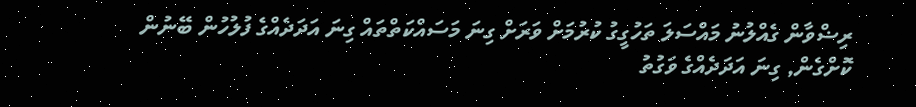ރިޟްވާން ގެއްލުނު މައްސަލަ ތަހުގީގު ކުރުމަށް ވަރަށް ގިނަ މަސައްކަތްތައް ގިނަ އަދަދެއްގެ ފުލުހުން ބޭނުން ކޮށްގެން, ގިނަ އަދަދެއްގެ ވަގުތު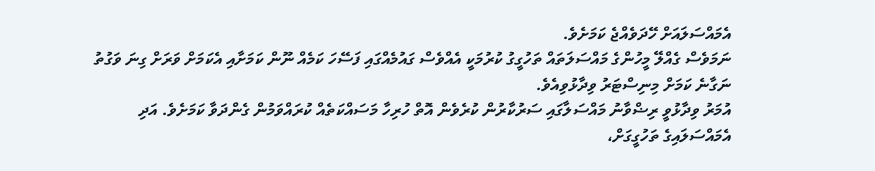އެމައްސަލައަށް ހޭދަވެއްޖެ ކަމަށެވެ.
ނަމަވެސް ގެއްލޭ މީހުންގެ މައްސަލަތައް ތަހުގީގު ކުރުމަކީ އެއްވެސް ގައުމެއްގައި ފަސޭހަ ކަމެއް ނޫން ކަމަށާއި އެކަމަށް ވަރަށް ގިނަ ވަގުތު ނަގާނެ ކަމަށް މިނިސްޓަރު ވިދާޅުވިއެވެ.
އުމަރު ވިދާޅުވީ ރިޟްވާނު މައްސަލާގައި ސަރުކާރުން ކުރެވެން އޮތް ހުރިހާ މަސައްކަތެއް ކުރައްވަމުން ގެންދަވާ ކަމަށެވެ. އަދި އެމައްސަލައިގެ ތަހުގީގަށް،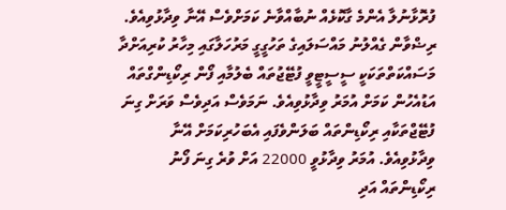ފުރޮޅާނުލާ އެންމެ ގާކޮޅެއް ނުބާއްވާނެ ކަމަށްވެސް އޭނާ ވިދާޅުވިއެވެ.
ރިޟްވާން ގެއްލުނު މައްސަލައިގެ ތަހުގީގީ މަރުހަލާގައި މިހާރު ކުރިއަށްދާ މަސައްކަތްތަކަކީ ސީސީޓީވީ ފުޓޭޖުތައް ބެލުމާއި ފޯން ރިކޯޑިންގްތައް އަޑުއެހުން ކަމަށް އުމަރު ވިދާޅުވިއެވެ. ނަމަވެސް އަދިވެސް ވަރަށް ގިނަ ފުޓޭޖްތަކާއި ރިކޯޑިންތައް ބަލަންވެފައި އެބަހުރިކަމަށް އޭނާ ވިދާޅުވިއެވެ. އުމަރު ވިދާޅުވީ 22000 އަށް ވުރެ ގިނަ ފޯނު ރިކޯޑިންތައް އަދި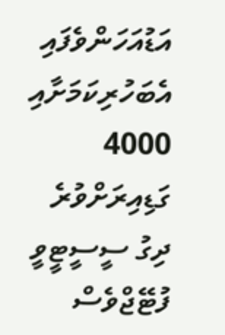އަޑުއަހަންވެފައި އެބަހުރިކަމަށާއި 4000 ގަޑިއިރަށްވުރެ ދިގު ސީސީޓީވީ ފުޓޭޖްވެސް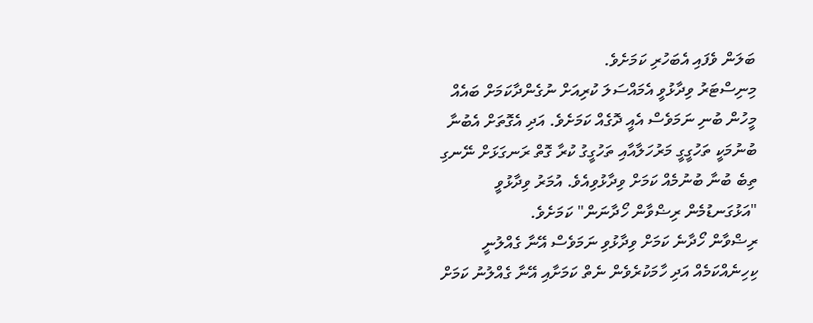ބަލަން ވެފައި އެބަހުރި ކަމަށެވެ.
މިނިސްޓަރު ވިދާޅުވީ އެމައްސަލަ ކުރިއަށް ނުގެންދާކަމަށް ބައެއް މީހުން ބުނި ނަމަވެސް އެއީ ދޮގެއް ކަމަށެވެ. އަދި އެގޮތަށް އެބުނާ ބުނުމަކީ ތަހުގީގީ މަރުހަލާއާއި ތަހުގީގު ކުރާ ގޮތް ރަނގަޅަށް ނޭނގި ތިބެ ބުނާ ބުނުމެއް ކަމަށް ވިދާޅުވިއެވެ. އުމަރު ވިދާޅުވީ "އަޅުގަނޑުމެން ރިޟްވާން ހޯދާނަން" ކަމަށެވެ.
ރިޟްވާން ހޯދާނެ ކަމަށް ވިދާޅުވި ނަމަވެސް އޭނާ ގެއްލުނީ ކިހިނެއްކަމެއް އަދި ހާމަކުރެވެން ނެތް ކަމަށާއި އޭނާ ގެއްލުނު ކަމަށް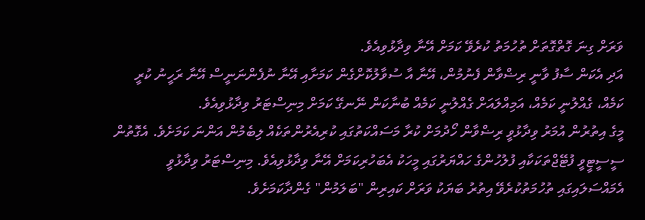ވަރަށް ގިނަ ގޮތްގޮތަށް ތުހުމަތު ކުރެވޭ ކަމަށް އޭނާ ވިދާޅުވިއެވެ.
އަދި އެކަން ސާފު ވާނީ ރިޟްވާން ފެނުމުން، އޭނާ އާ ސުވާލުކޮށްގެން ކަމަށާއި އޭނާ ނުފެންނަނީސް އޭނާ ރަހީނު ކުރީ ކަމެއް، ގެއްލުނީ ކަމެއް، އަމިއްލައަށް ގެއްލުނީ ކަމެއް ބުނާކަން ނޭނގޭ ކަމަށް މިނިސްޓަރު ވިދާޅުވިއެވެ.
މީގެ އިތުރުން އުމަރު ވިދާޅުވީ ރިޟްވާން ހޯދުމަށް ކުރާ މަސައްކަތުގައި ކުރިއެރުންތަކެއް ލިބެމުން އަންނަ ކަމަށެވެ. އެގޮތުން ސީސީޓީވީ ފުޓޭޖްތަކަކާއި ފުލުހުންގެ ހައްޔަރުގައި މީހަކު އެބަހުރިކަމަށް އޭނާ ވިދާޅުވިއެވެ. މިނިސްޓަރު ވިދާޅުވީ އެމައްސަލައިގައި ތުހުމަތުކުރެވޭ އިތުރު ބަޔަކު ވަރަށް ކައިރިން "ބަލަމުން" ގެންދާކަމަށެވެ.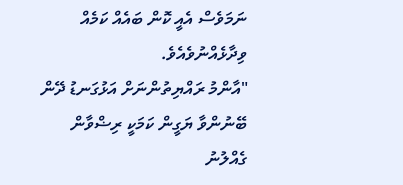ނަމަވެސް އެއީ ކޮން ބައެއް ކަމެއް ވިދާޅެއްނުވެއެވެ.
"އާންމު ރައްޔިތުންނަށް އަޅުގަނޑު ދޭން ބޭނުންވާ ޔަގީން ކަމަކީ ރިޟްވާން ގެއްލުނު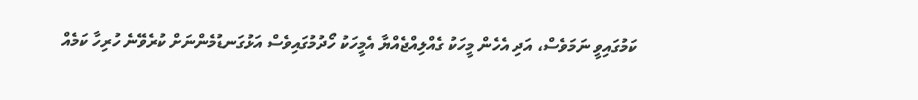ކަމުގައިވީ ނަމަވެސް، އަދި އެހެން މީހަކު ގެއްލިއްޖެއްޔާ އެމީހަކު ހޯދުމުގައިވެސް އަޅުގަނޑުމެންނަށް ކުރެވޭނެ ހުރިހާ ކަމެއް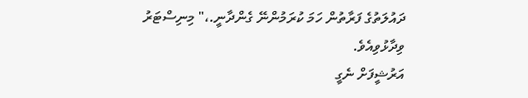ދައުލަތުގެ ފަރާތުން ހަމަ ކުރަމުންނޭ ގެންދާނީ.،" މިނިސްޓަރު ވިދާޅުވިއެވެ.
އަރުޝީފަށް ނެގީ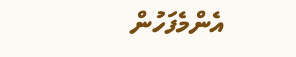އެންމެފަހުން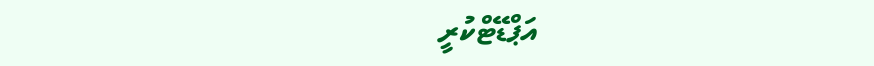އަޕްޑޭޓްކުރީ